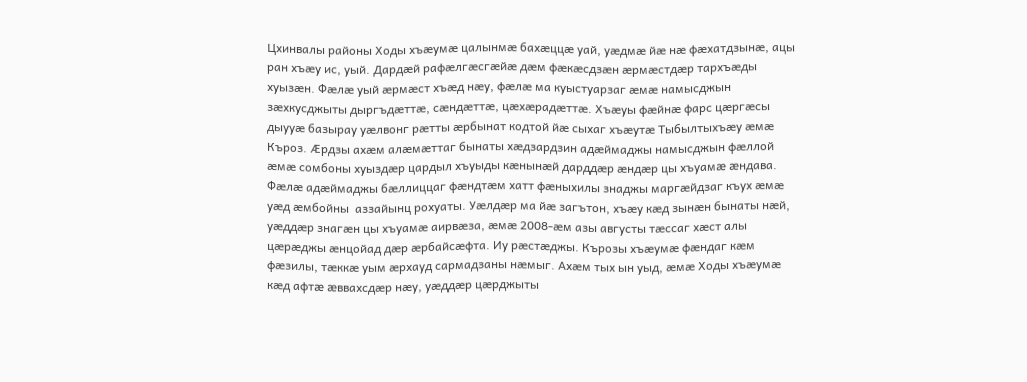Цхинвалы районы Ходы хъæумæ цалынмæ бахæццæ уай, уæдмæ йæ нæ фæхатдзынæ, ацы ран хъæу ис, уый. Дардæй рафæлгæсгæйæ дæм фæкæсдзæн æрмæстдæр тархъæды хуызæн. Фæлæ уый æрмæст хъæд нæу, фæлæ ма куыстуарзаг æмæ намысджын зæхкусджыты дыргъдæттæ, сæндæттæ, цæхæрадæттæ. Хъæуы фæйнæ фарс цæргæсы дыууæ базырау уæлвонг рæтты æрбынат кодтой йæ сыхаг хъæутæ Тыбылтыхъæу æмæ Къроз. Æрдзы ахæм алæмæттаг бынаты хæдзардзин адæймаджы намысджын фæллой æмæ сомбоны хуыздæр цардыл хъуыды кæнынæй дарддæр æндæр цы хъуамæ æндава. Фæлæ адæймаджы бæллиццаг фæндтæм хатт фæныхилы знаджы маргæйдзаг къух æмæ уæд æмбойны  аззайынц рохуаты. Уæлдæр ма йæ загътон, хъæу кæд зынæн бынаты нæй, уæддæр знагæн цы хъуамæ аирвæза, æмæ 2008-æм азы августы тæссаг хæст алы цæрæджы æнцойад дæр æрбайсæфта. Иу рæстæджы. Кърозы хъæумæ фæндаг кæм фæзилы, тæккæ уым æрхауд сармадзаны нæмыг. Ахæм тых ын уыд, æмæ Ходы хъæумæ кæд афтæ æввахсдæр нæу, уæддæр цæрджыты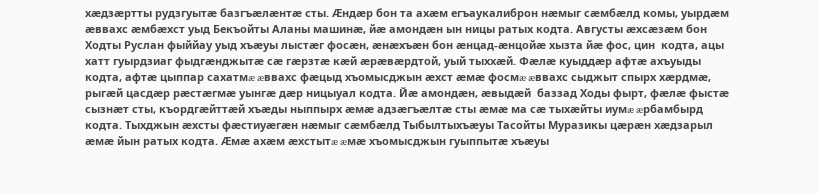хæдзæртты рудзгуытæ базгъæлæнтæ сты. Æндæр бон та ахæм егъаукалиброн нæмыг сæмбæлд комы, уырдæм æввахс æмбæхст уыд Бекъойты Аланы машинæ, йæ амондæн ын ницы ратых кодта. Августы æхсæзæм бон Ходты Руслан фыййау уыд хъæуы лыстæг фосæн, æнæхъæн бон æнцад-æнцойæ хызта йæ фос, цин  кодта, ацы хатт гуырдзиаг фыдгæнджытæ сæ гæрзтæ кæй æрæвæрдтой, уый тыххæй. Фæлæ куыддæр афтæ ахъуыды кодта, афтæ цыппар сахатмæ æввахс фæцыд хъомысджын æхст æмæ фосмæ æввахс сыджыт спырх хæрдмæ, рыгæй цасдæр рæстæгмæ уынгæ дæр ницыуал кодта. Йæ амондæн, æвыдæй  баззад Ходы фырт, фæлæ фыстæ сызнæт сты, къордгæйттæй хъæды ныппырх æмæ адзæгъæлтæ сты æмæ ма сæ тыхæйты иумæ æрбамбырд кодта. Тыхджын æхсты фæстиуæгæн нæмыг сæмбæлд Тыбылтыхъæуы Тасойты Муразикы цæрæн хæдзарыл æмæ йын ратых кодта. Æмæ ахæм æхстытæ æмæ хъомысджын гуыппытæ хъæуы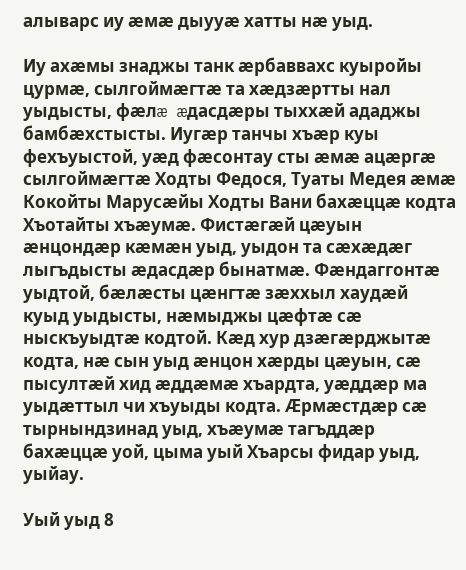алыварс иу æмæ дыууæ хатты нæ уыд.

Иу ахæмы знаджы танк æрбаввахс куыройы цурмæ, сылгоймæгтæ та хæдзæртты нал уыдысты, фæлæ æдасдæры тыххæй ададжы бамбæхстысты. Иугæр танчы хъæр куы фехъуыстой, уæд фæсонтау сты æмæ ацæргæ сылгоймæгтæ Ходты Федося, Туаты Медея æмæ Кокойты Марусæйы Ходты Вани бахæццæ кодта Хъотайты хъæумæ. Фистæгæй цæуын æнцондæр кæмæн уыд, уыдон та сæхæдæг лыгъдысты æдасдæр бынатмæ. Фæндаггонтæ уыдтой, бæлæсты цæнгтæ зæххыл хаудæй куыд уыдысты, нæмыджы цæфтæ сæ ныскъуыдтæ кодтой. Кæд хур дзæгæрджытæ кодта, нæ сын уыд æнцон хæрды цæуын, сæ пысултæй хид æддæмæ хъардта, уæддæр ма уыдæттыл чи хъуыды кодта. Æрмæстдæр сæ тырнындзинад уыд, хъæумæ тагъддæр бахæццæ уой, цыма уый Хъарсы фидар уыд, уыйау.

Уый уыд 8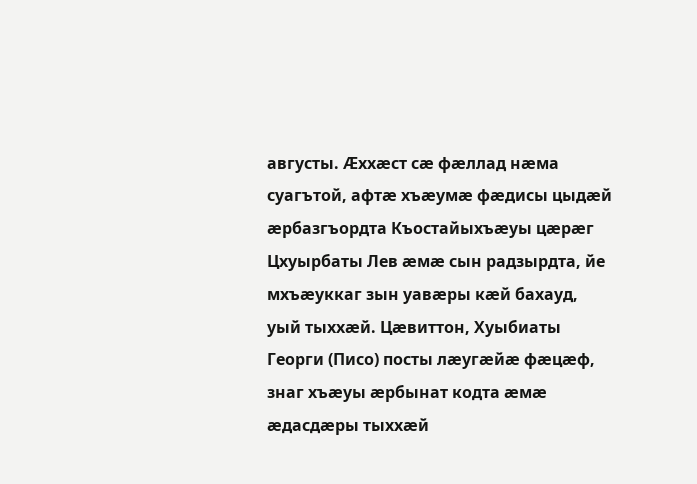августы. Æххæст сæ фæллад нæма суагътой, афтæ хъæумæ фæдисы цыдæй æрбазгъордта Къостайыхъæуы цæрæг Цхуырбаты Лев æмæ сын радзырдта, йе мхъæуккаг зын уавæры кæй бахауд, уый тыххæй. Цæвиттон, Хуыбиаты Георги (Писо) посты лæугæйæ фæцæф, знаг хъæуы æрбынат кодта æмæ æдасдæры тыххæй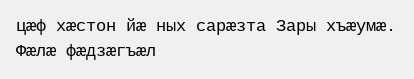цæф хæстон йæ ных сарæзта Зары хъæумæ. Фæлæ фæдзæгъæл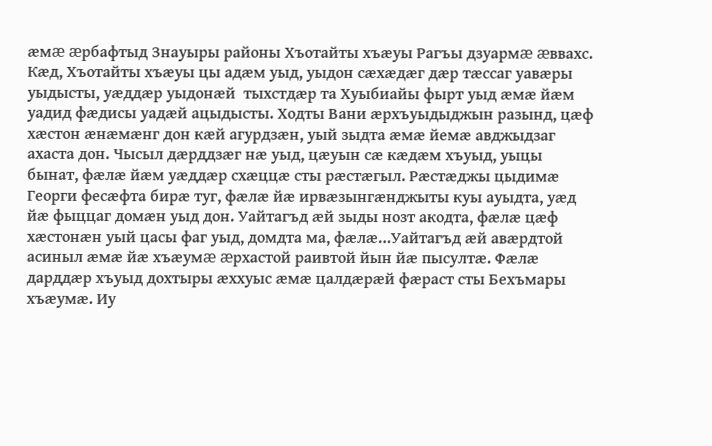æмæ æрбафтыд Знауыры районы Хъотайты хъæуы Рагъы дзуармæ æввахс. Кæд, Хъотайты хъæуы цы адæм уыд, уыдон сæхæдæг дæр тæссаг уавæры уыдысты, уæддæр уыдонæй  тыхстдæр та Хуыбиайы фырт уыд æмæ йæм уадид фæдисы уадæй ацыдысты. Ходты Вани æрхъуыдыджын разынд, цæф хæстон æнæмæнг дон кæй агурдзæн, уый зыдта æмæ йемæ авджыдзаг ахаста дон. Чысыл дæрддзæг нæ уыд, цæуын сæ кæдæм хъуыд, уыцы бынат, фæлæ йæм уæддæр схæццæ сты рæстæгыл. Рæстæджы цыдимæ Георги фесæфта бирæ туг, фæлæ йæ ирвæзынгæнджыты куы ауыдта, уæд йæ фыццаг домæн уыд дон. Уайтагъд æй зыды нозт акодта, фæлæ цæф хæстонæн уый цасы фаг уыд, домдта ма, фæлæ…Уайтагъд æй авæрдтой асиныл æмæ йæ хъæумæ æрхастой раивтой йын йæ пысултæ. Фæлæ дарддæр хъуыд дохтыры æххуыс æмæ цалдæрæй фæраст сты Бехъмары хъæумæ. Иу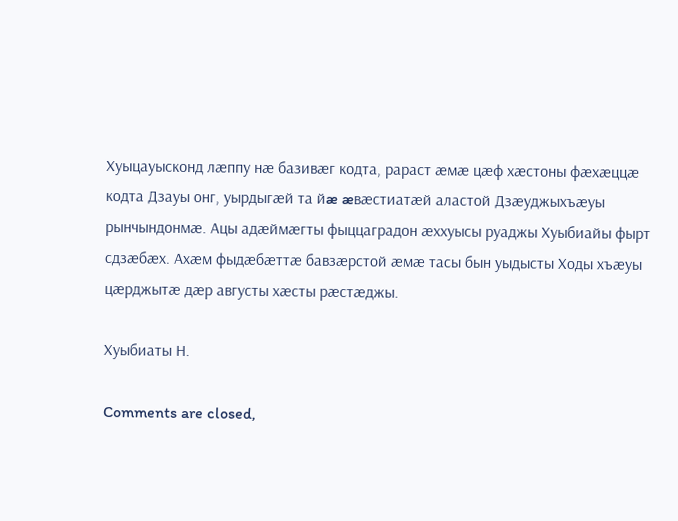Хуыцауысконд лæппу нæ базивæг кодта, рараст æмæ цæф хæстоны фæхæццæ кодта Дзауы онг, уырдыгæй та йæ æвæстиатæй аластой Дзæуджыхъæуы рынчындонмæ. Ацы адæймæгты фыццаградон æххуысы руаджы Хуыбиайы фырт сдзæбæх. Ахæм фыдæбæттæ бавзæрстой æмæ тасы бын уыдысты Ходы хъæуы цæрджытæ дæр августы хæсты рæстæджы.

Хуыбиаты Н.

Comments are closed,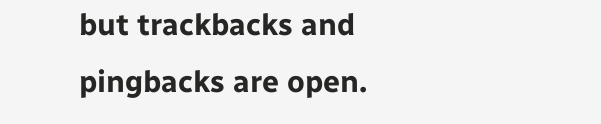but trackbacks and pingbacks are open.